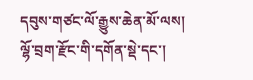དབུས་གཙང་ལོ་རྒྱུས་ཆེན་མོ་ལས། ལྷོ་བྲག་རྫོང་གི་དགོན་སྡེ་དང་།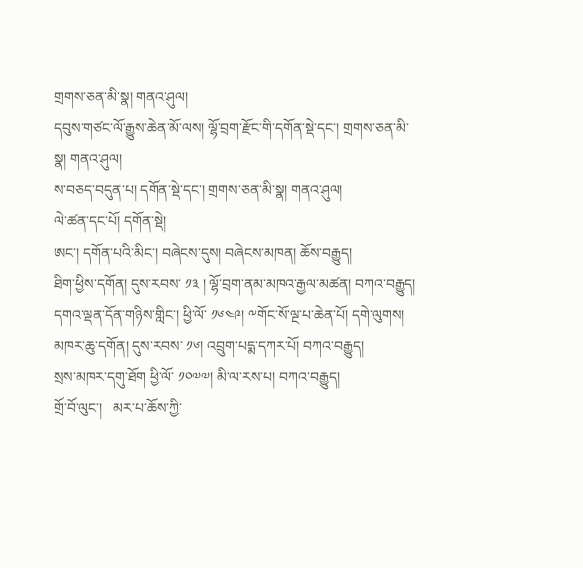གྲགས་ཅན་མི་སྣ། གནའ་ཤུལ།
དབུས་གཙང་ལོ་རྒྱུས་ཆེན་མོ་ལས། ལྷོ་བྲག་རྫོང་གི་དགོན་སྡེ་དང་། གྲགས་ཅན་མི་སྣ། གནའ་ཤུལ།
ས་བཅད་བདུན་པ། དགོན་སྡེ་དང་། གྲགས་ཅན་མི་སྣ། གནའ་ཤུལ།
ལེ་ཚན་དང་པོ། དགོན་སྡེ།
ཨང་། དགོན་པའི་མིང་། བཞེངས་དུས། བཞེངས་མཁན། ཆོས་བརྒྱུད།
ཐིག་ཕྱིས་དགོན། དུས་རབས་ ༡༣ ། ལྷོ་བྲག་ནམ་མཁའ་རྒྱལ་མཚན། བཀའ་བརྒྱུད།
དགའ་ལྡན་དོན་གཉིས་གླིང་། ཕྱི་ལོ་ ༡༦༤༩། ༸གོང་སོ་ལྔ་པ་ཆེན་པོ། དགེ་ལུགས།
མཁར་ཆུ་དགོན། དུས་རབས་ ༡༦། འབྲུག་པདྨ་དཀར་པོ། བཀའ་བརྒྱུད།
སྲས་མཁར་དགུ་ཐོག ཕྱི་ལོ་ ༡༠༧༧། མི་ལ་རས་པ། བཀའ་བརྒྱུད།
གྲོ་བོ་ལུང་།   མར་པ་ཆོས་ཀྱི་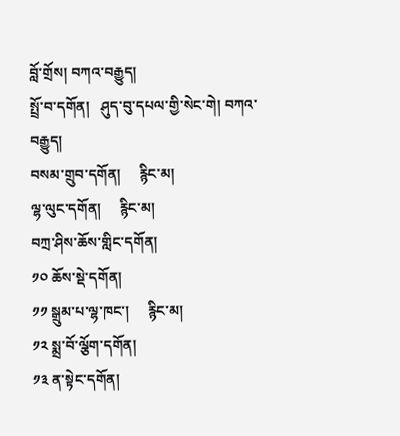བློ་གྲོས། བཀའ་བརྒྱུད།
སྤྲོ་བ་དགོན།   ཤུད་བུ་དཔལ་གྱི་སེང་གེ། བཀའ་བརྒྱུད།
བསམ་གྲུབ་དགོན།     རྙིང་མ།
ལྷ་ལུང་དགོན།     རྙིང་མ།
བཀྲ་ཤིས་ཆོས་གླིང་དགོན།
༡༠ ཆོས་སྡེ་དགོན།
༡༡ སྒྲུམ་པ་ལྷ་ཁང་།     རྙིང་མ།
༡༢ སྨྲ་བོ་ལྕོག་དགོན།
༡༣ ན་སྟེང་དགོན།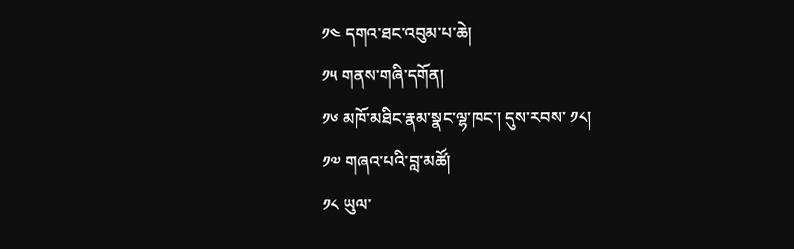༡༤ དགའ་ཐང་འབུམ་པ་ཆེ།
༡༥ གནས་གཞི་དགོན།
༡༦ མཁོ་མཐིང་རྣམ་སྣང་ལྷ་ཁང་། དུས་རབས་ ༡༨།
༡༧ གཞའ་པའི་བླ་མཚོ།
༡༨ ཡུལ་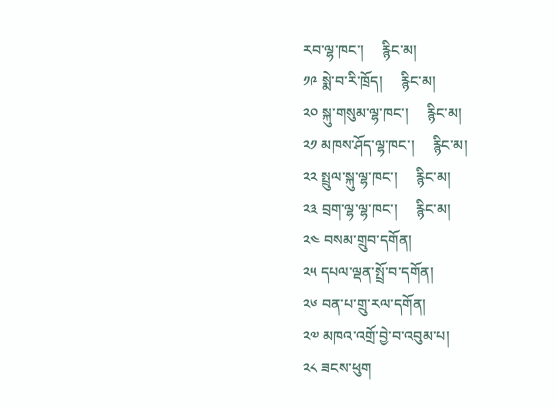རབ་ལྷ་ཁང་།     རྙིང་མ།
༡༩ སྨེ་བ་རི་ཁྲོད།     རྙིང་མ།
༢༠ སྐུ་གསུམ་ལྷ་ཁང་།     རྙིང་མ།
༢༡ མཁས་ཤོད་ལྷ་ཁང་།     རྙིང་མ།
༢༢ སྤྲུལ་སྐུ་ལྷ་ཁང་།     རྙིང་མ།
༢༣ བྲག་ལྷ་ལྷ་ཁང་།     རྙིང་མ།
༢༤ བསམ་གྲུབ་དགོན།
༢༥ དཔལ་ལྡན་སྤྲོ་བ་དགོན།
༢༦ བན་པ་གྲུ་རལ་དགོན།
༢༧ མཁའ་འགྲོ་བྱེ་བ་འབུམ་པ།
༢༨ ཟངས་ཕུག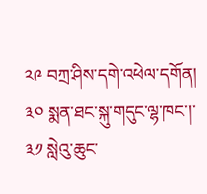༢༩ བཀྲ་ཤིས་དགེ་འཕེལ་དགོན།
༣༠ སྨན་ཐང་སྐུ་གདུང་ལྷ་ཁང་།་
༣༡ སླེའུ་ཆུང་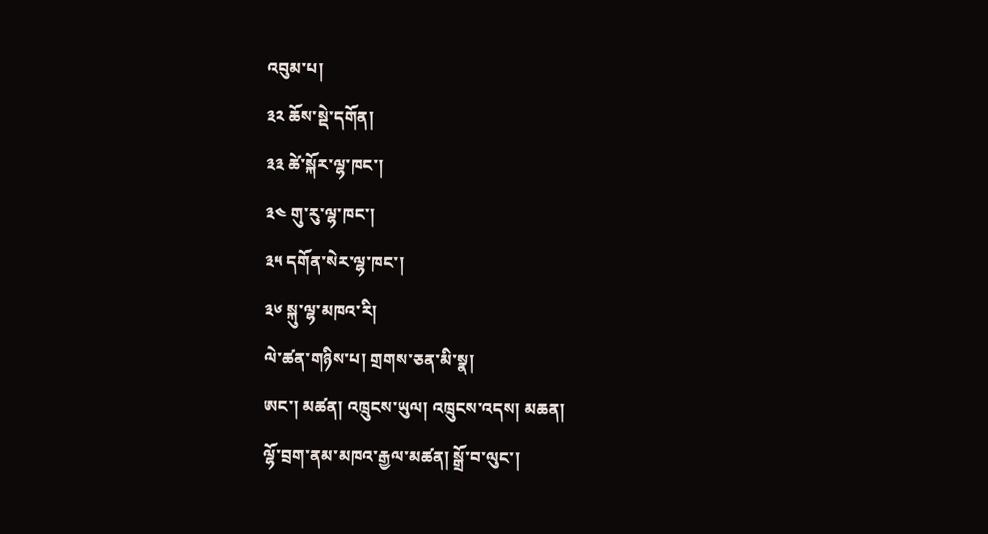འབུམ་པ།
༣༢ ཆོས་སྡེ་དགོན།
༣༣ ཚེ་སྐོར་ལྷ་ཁང་།
༣༤ གུ་རུ་ལྷ་ཁང་།
༣༥ དགོན་སེར་ལྷ་ཁང་།
༣༦ སྐུ་ལྷ་མཁའ་རི།
ལེ་ཚན་གཉིས་པ། གྲགས་ཅན་མི་སྣ།
ཨང་། མཚན། འཁྲུངས་ཡུལ། འཁྲུངས་འདས། མཆན།
ལྷོ་བྲག་ནམ་མཁའ་རྒྱལ་མཚན། སྒྲོ་བ་ལུང་།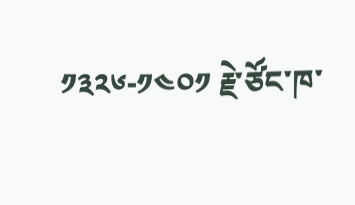༡༣༢༦-༡༤༠༡ རྗེ་ཙོང་ཁ་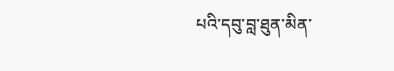པའི་དབུ་བླ་ཐུན་མིན་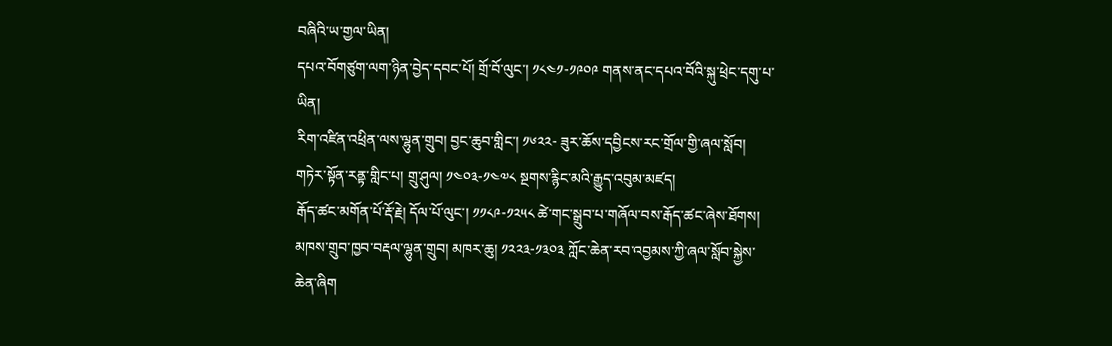བཞིའི་ཡ་གྱལ་ཡིན།
དཔའ་བོགཙུག་ལག་ཉིན་བྱེད་དབང་པོ། གྲོ་བོ་ལུང་། ༡༨༤༡-༡༩༠༩ གནས་ནང་དཔའ་བོའི་སྐུ་ཕྲེང་དགུ་པ་ཡིན།
རིག་འཛིན་འཕྲིན་ལས་ལྷུན་གྲུབ། བྱང་ཆུབ་གླིང་། ༡༦༢༢- ཟུར་ཆོས་དབྱིངས་རང་གྲོལ་གྱི་ཞལ་སློབ།
གཏེར་སྟོན་རནྟ་གླིང་པ། གྲུ་ཤུལ། ༡༤༠༣-༡༤༧༨ སྔགས་རྙིང་མའི་རྒྱུད་འབུམ་མཛད།
རྒོད་ཚང་མགོན་པོ་རྡོ་རྗེ། དོལ་པོ་ལུང་། ༡༡༨༩-༡༢༥༨ ཚེ་གང་སྒྲུབ་པ་གཞོལ་བས་རྒོད་ཚང་ཞེས་ཐོགས།
མཁས་གྲུབ་ཁྱབ་བརྡལ་ལྷུན་གྲུབ། མཁར་ཆུ། ༡༢༢༣-༡༣༠༣ ཀློང་ཆེན་རབ་འབྱམས་ཀྱི་ཞལ་སློབ་སྐྱེས་ཆེན་ཞིག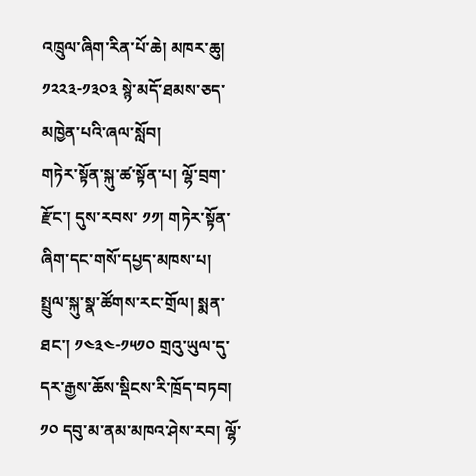འཁྲུལ་ཞིག་རིན་པོ་ཆེ། མཁར་ཆུ། ༡༢༢༣-༡༣༠༣ སྙེ་མདོ་ཐམས་ཅད་མཁྱེན་པའི་ཞལ་སློབ།
གཏེར་སྟོན་སྐུ་ཚ་སྟོན་པ། ལྷོ་བྲག་རྫོང་། དུས་རབས་ ༡༡། གཏེར་སྟོན་ཞིག་དང་གསོ་དཔྱད་མཁས་པ།
སྤྲུལ་སྐུ་སྣ་ཚོགས་རང་གྲོལ། སྨན་ཐང་། ༡༤༣༤-༡༥༡༠ གྲའུ་ཡུལ་དུ་དར་རྒྱས་ཆོས་སྡིངས་རི་ཁྲོད་བཏབ།
༡༠ དབུ་མ་ནམ་མཁའ་ཤེས་རབ། ལྷོ་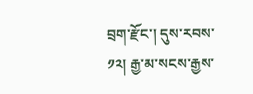བྲག་རྫོང་། དུས་རབས་ ༡༢། རྒྱ་མ་སངས་རྒྱས་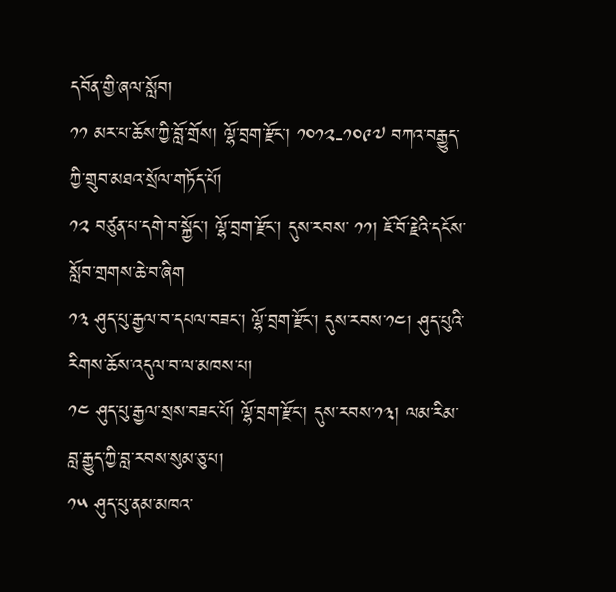དབོན་གྱི་ཞལ་སློབ།
༡༡ མར་པ་ཆོས་ཀྱི་བློ་གྲོས། ལྷོ་བྲག་རྫོང་། ༡༠༡༢-༡༠༩༧ བཀའ་བརྒྱུད་ཀྱི་གྲུབ་མཐའ་སྲོལ་གཏོད་པོ།
༡༢ བཙུན་པ་དགེ་བ་སྐྱོང་། ལྷོ་བྲག་རྫོང་། དུས་རབས་ ༡༡། ཇོ་བོ་རྗེའི་དངོས་སློབ་གྲགས་ཆེ་བ་ཞིག
༡༣ ཤུད་པུ་རྒྱལ་བ་དཔལ་བཟང་། ལྷོ་བྲག་རྫོང་། དུས་རབས་༡༤། ཤུད་པུའི་རིགས་ཆོས་འདུལ་བ་ལ་མཁས་པ།
༡༤ ཤུད་པུ་རྒྱལ་སྲས་བཟང་པོ། ལྷོ་བྲག་རྫོང་། དུས་རབས་༡༣། ལམ་རིམ་བླ་རྒྱུད་ཀྱི་བླ་རབས་སུམ་ཅུ་པ།
༡༥ ཤུད་པུ་ནམ་མཁའ་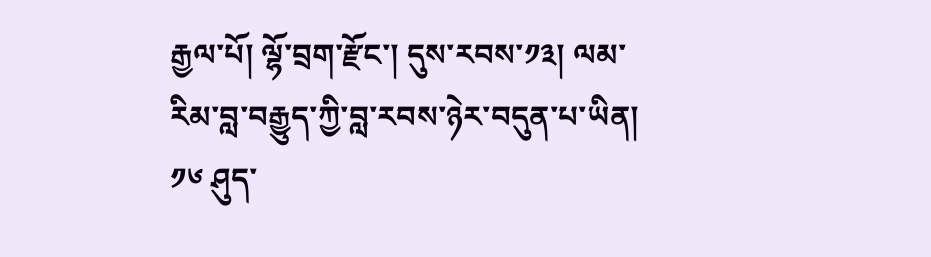རྒྱལ་པོ། ལྷོ་བྲག་རྫོང་། དུས་རབས་༡༣། ལམ་རིམ་བླ་བརྒྱུད་ཀྱི་བླ་རབས་ཉེར་བདུན་པ་ཡིན།
༡༦ ཤུད་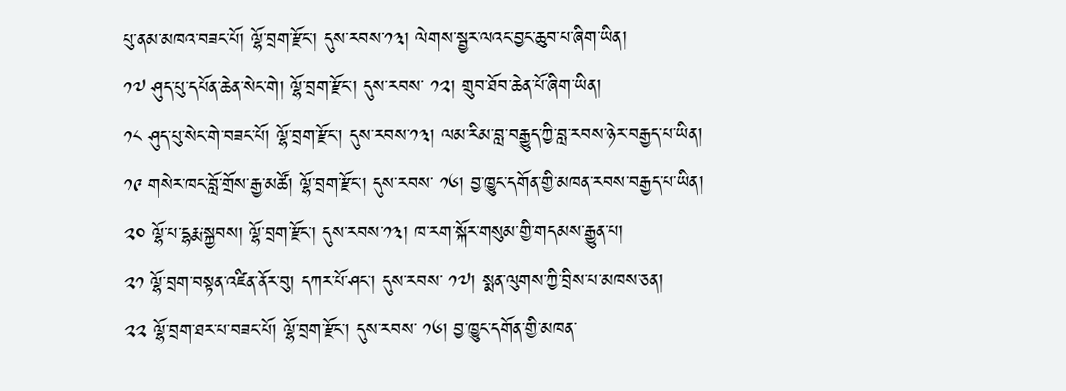པུ་ནམ་མཁའ་བཟང་པོ། ལྷོ་བྲག་རྫོང་། དུས་རབས་༡༣། ལེགས་སྦྱར་ལའང་བྱང་ཆུབ་པ་ཞིག་ཡིན།
༡༧ ཤུད་པུ་དཔོན་ཆེན་སེང་གེ། ལྷོ་བྲག་རྫོང་། དུས་རབས་ ༡༢། གྲུབ་ཐོབ་ཆེན་པོ་ཞིག་ཡིན།
༡༨ ཤུད་པུ་སེང་གེ་བཟང་པོ། ལྷོ་བྲག་རྫོང་། དུས་རབས་༡༣། ལམ་རིམ་བླ་བརྒྱུད་ཀྱི་བླ་རབས་ཉེར་བརྒྱད་པ་ཡིན།
༡༩ གསེར་ཁང་བློ་གྲོས་རྒྱ་མཚོ། ལྷོ་བྲག་རྫོང་། དུས་རབས་ ༡༦། བྱ་ཁྱུང་དགོན་གྱི་མཁན་རབས་བརྒྱད་པ་ཡིན།
༢༠ ལྷོ་པ་དྷརྨ་སྐྱབས། ལྷོ་བྲག་རྫོང་། དུས་རབས་༡༣། ཁ་རག་སྐོར་གསུམ་གྱི་གདམས་རྒྱུན་པ།
༢༡ ལྷོ་བྲག་བསྟན་འཛིན་ནོར་བུ། དཀར་པོ་ཤང་། དུས་རབས་ ༡༧། སྨན་ལུགས་ཀྱི་བྲིས་པ་མཁས་ཅན།
༢༢ ལྷོ་བྲག་ཐར་པ་བཟང་པོ། ལྷོ་བྲག་རྫོང་། དུས་རབས་ ༡༦། བྱ་ཁྱུང་དགོན་གྱི་མཁན་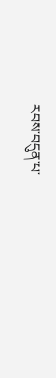རབས་བདུན་པ་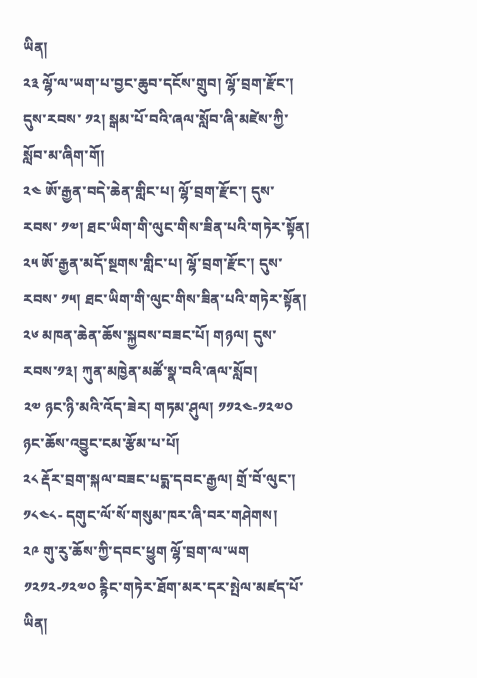ཡིན།
༢༣ ལྷོ་ལ་ཡག་པ་བྱང་ཆུབ་དངོས་གྲུབ། ལྷོ་བྲག་རྫོང་། དུས་རབས་ ༡༢། སྒམ་པོ་བའི་ཞལ་སློབ་ཞི་མཛེས་ཀྱི་སློབ་མ་ཞིག་གོ།
༢༤ ཨོ་རྒྱན་བདེ་ཆེན་གླིང་པ། ལྷོ་བྲག་རྫོང་། དུས་རབས་ ༡༧། ཐང་ཡིག་གི་ལུང་གིས་ཟིན་པའི་གཏེར་སྟོན།
༢༥ ཨོ་རྒྱན་མདོ་སྔགས་གླིང་པ། ལྷོ་བྲག་རྫོང་། དུས་རབས་ ༡༥། ཐང་ཡིག་གི་ལུང་གིས་ཟིན་པའི་གཏེར་སྟོན།
༢༦ མཁན་ཆེན་ཆོས་སྐྱབས་བཟང་པོ། གཉལ། དུས་རབས་༡༣། ཀུན་མཁྱེན་མཚོ་སྣ་བའི་ཞལ་སློབ།
༢༧ ཉང་ཉི་མའི་འོད་ཟེར། གཏམ་ཤུལ། ༡༡༢༤-༡༢༧༠ ཉང་ཆོས་འབྱུང་ངམ་རྩོམ་པ་པོ།
༢༨ རྡོར་བྲག་སྐལ་བཟང་པདྨ་དབང་རྒྱལ། གྲོ་བོ་ལུང་། ༡༨༤༨- དགུང་ལོ་སོ་གསུམ་ཁར་ཞི་བར་གཤེགས།
༢༩ གུ་རུ་ཆོས་ཀྱི་དབང་ཕྱུག ལྷོ་བྲག་ལ་ཡག ༡༢༡༢-༡༢༧༠ རྙིང་གཏེར་ཐོག་མར་དར་སྤེལ་མཛད་པོ་ཡིན།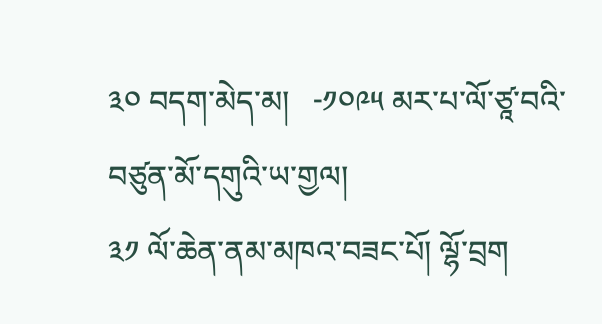༣༠ བདག་མེད་མ།   -༡༠༩༥ མར་པ་ལོ་ཙཱ་བའི་བཙུན་མོ་དགུའི་ཡ་གྱལ།
༣༡ ལོ་ཆེན་ནམ་མཁའ་བཟང་པོ། ལྷོ་བྲག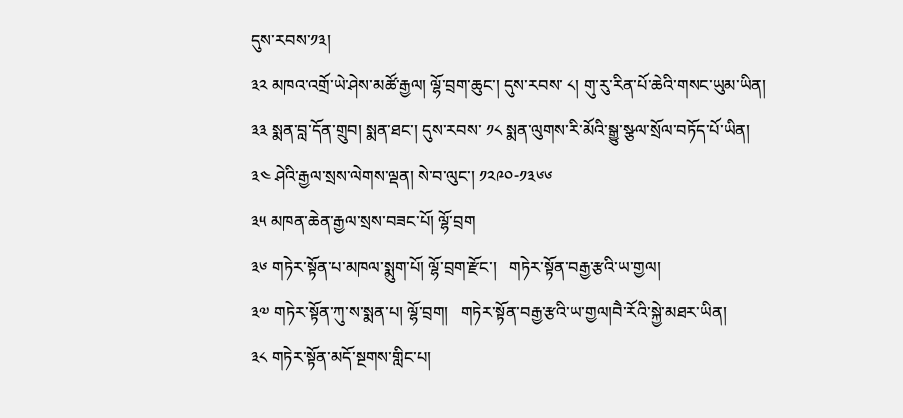དུས་རབས་༡༣།
༣༢ མཁའ་འགྲོ་ཡེ་ཤེས་མཚོ་རྒྱལ། ལྷོ་བྲག་ཆུང་། དུས་རབས་ ༨། གུ་རུ་རིན་པོ་ཆེའི་གསང་ཡུམ་ཡིན།
༣༣ སྨན་བླ་དོན་གྲུབ། སྨན་ཐང་། དུས་རབས་ ༡༨ སྨན་ལུགས་རི་མོའི་སྒྱུ་སྩལ་སྲོལ་བཏོད་པོ་ཡིན།
༣༤ ཤེའི་རྒྱལ་སྲས་ལེགས་ལྡན། སེ་བ་ལུང་། ༡༢༩༠-༡༣༦༦
༣༥ མཁན་ཆེན་རྒྱལ་སྲས་བཟང་པོ། ལྷོ་བྲག
༣༦ གཏེར་སྟོན་པ་མཁལ་སྨུག་པོ། ལྷོ་བྲག་རྫོང་།   གཏེར་སྟོན་བརྒྱ་རྩའི་ཡ་གྱལ།
༣༧ གཏེར་སྟོན་ཀུ་ས་སྨན་པ། ལྷོ་བྲག།   གཏེར་སྟོན་བརྒྱ་རྩའི་ཡ་གྱལ།བཻ་རོའི་སྐྱེ་མཐར་ཡིན།
༣༨ གཏེར་སྟོན་མདོ་སྔགས་གླིང་པ།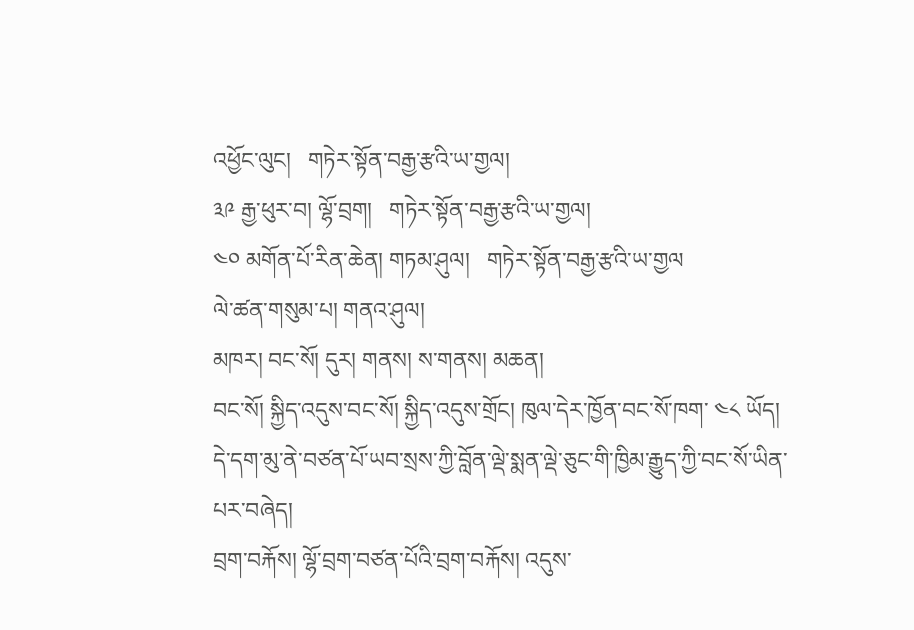འཕྱོང་ལུང།   གཏེར་སྟོན་བརྒྱ་རྩའི་ཡ་གྱལ།
༣༩ རྒྱ་ཕུར་བ། ལྷོ་བྲག།   གཏེར་སྟོན་བརྒྱ་རྩའི་ཡ་གྱལ།
༤༠ མགོན་པོ་རིན་ཆེན། གཏམ་ཤུལ།   གཏེར་སྟོན་བརྒྱ་རྩའི་ཡ་གྱལ
ལེ་ཚན་གསུམ་པ། གནའ་ཤུལ།
མཁར། བང་སོ། དུར། གནས། ས་གནས། མཆན།
བང་སོ། སྐྱིད་འདུས་བང་སོ། སྐྱིད་འདུས་གྲོང། ཁུལ་དེར་ཁྱོན་བང་སོ་ཁག་ ༤༨ ཡོད། དེ་དག་མུ་ནེ་བཙན་པོ་ཡབ་སྲས་ཀྱི་བློན་ལྡེ་སྨན་ལྡེ་ཅུང་གི་ཁྱིམ་རྒྱུད་ཀྱི་བང་སོ་ཡིན་པར་བཞེད།
བྲག་བརྐོས། ལྷོ་བྲག་བཙན་པོའི་བྲག་བརྐོས། འདུས་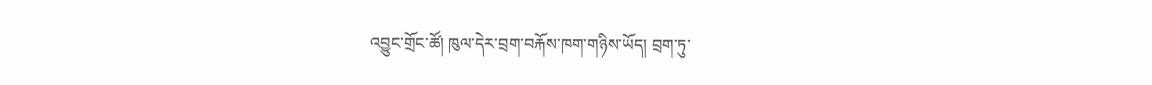འབྱུང་གྲོང་ཚོ། ཁུལ་དེར་བྲག་བརྐོས་ཁག་གཉིས་ཡོད། བྲག་ཏུ་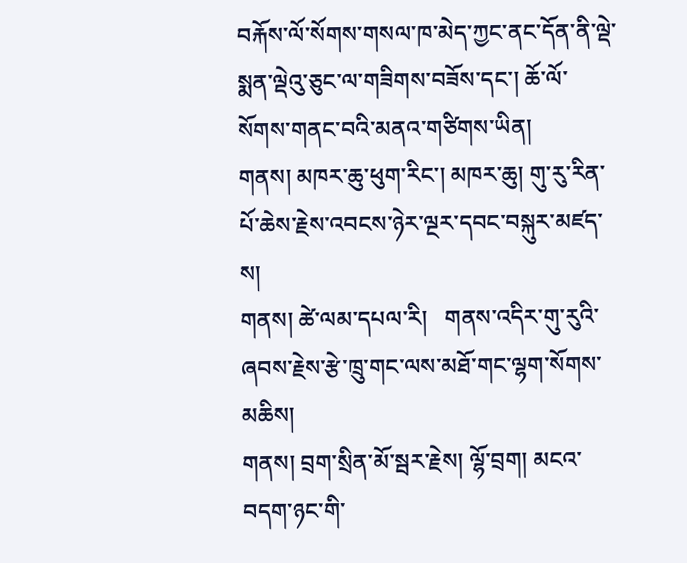བརྐོས་ལོ་སོགས་གསལ་ཁ་མེད་ཀྱང་ནང་དོན་ནི་ལྡེ་སྨན་ལྡེའུ་ཅུང་ལ་གཟིགས་བཟོས་དང་། ཆོ་ལོ་སོགས་གནང་བའི་མནའ་གཙིགས་ཡིན།
གནས། མཁར་ཆུ་ཕུག་རིང་། མཁར་ཆུ། གུ་རུ་རིན་པོ་ཆེས་རྗེས་འབངས་ཉེར་ལྔར་དབང་བསྐུར་མཛད་ས།
གནས། ཚེ་ལམ་དཔལ་རི།   གནས་འདིར་གུ་རུའི་ཞབས་རྗེས་རྩེ་ཁྲུ་གང་ལས་མཐོ་གང་ལྷག་སོགས་མཆིས།
གནས། བྲག་སྲིན་མོ་སྦར་རྗེས། ལྷོ་བྲག། མངའ་བདག་ཉང་གི་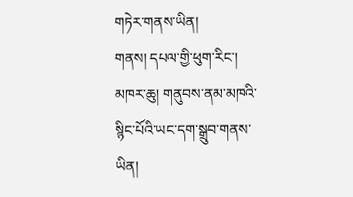གཏེར་གནས་ཡིན།
གནས། དཔལ་གྱི་ཕུག་རིང་། མཁར་ཆུ། གནུབས་ནམ་མཁའི་སྙིང་པོའི་ཡང་དག་སྒྲུབ་གནས་ཡིན།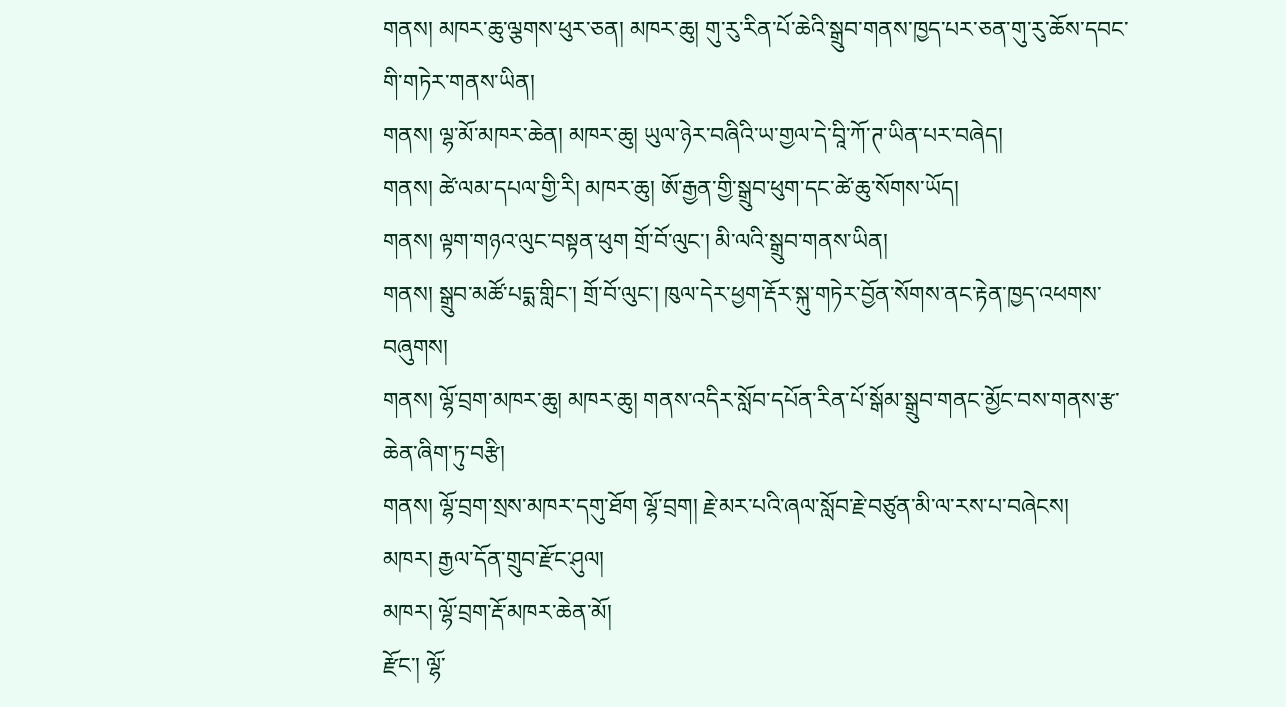གནས། མཁར་ཆུ་ལྕགས་ཕུར་ཅན། མཁར་ཆུ། གུ་རུ་རིན་པོ་ཆེའི་སྒྲུབ་གནས་ཁྱད་པར་ཅན་གུ་རུ་ཆོས་དབང་གི་གཏེར་གནས་ཡིན།
གནས། ལྷ་མོ་མཁར་ཆེན། མཁར་ཆུ། ཡུལ་ཉེར་བཞིའི་ཡ་གྱལ་དེ་བཱི་ཀོ་ཊ་ཡིན་པར་བཞེད།
གནས། ཚེ་ལམ་དཔལ་གྱི་རི། མཁར་ཆུ། ཨོ་རྒྱན་གྱི་སྒྲུབ་ཕུག་དང་ཚེ་ཆུ་སོགས་ཡོད།
གནས། ལྟག་གཉའ་ལུང་བསྟན་ཕུག གྲོ་བོ་ལུང་། མི་ལའི་སྒྲུབ་གནས་ཡིན།
གནས། སྒྲུབ་མཚོ་པདྨ་གླིང་། གྲོ་བོ་ལུང་། ཁུལ་དེར་ཕྱག་རྡོར་སྐུ་གཏེར་བྱོན་སོགས་ནང་རྟེན་ཁྱད་འཕགས་བཞུགས།
གནས། ལྷོ་བྲག་མཁར་ཆུ། མཁར་ཆུ། གནས་འདིར་སློབ་དཔོན་རིན་པོ་སྒོམ་སྒྲུབ་གནང་མྱོང་བས་གནས་རྩ་ཆེན་ཞིག་ཏུ་བརྩི།
གནས། ལྷོ་བྲག་སྲས་མཁར་དགུ་ཐོག ལྷོ་བྲག། རྗེ་མར་པའི་ཞལ་སློབ་རྗེ་བཙུན་མི་ལ་རས་པ་བཞེངས།
མཁར། རྒྱལ་དོན་གྲུབ་རྫོང་ཤུལ།
མཁར། ལྷོ་བྲག་རྡོ་མཁར་ཆེན་མོ།
རྫོང་། ལྷོ་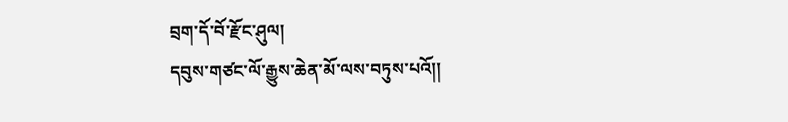བྲག་དོ་བོ་རྫོང་ཤུལ།
དབུས་གཙང་ལོ་རྒྱུས་ཆེན་མོ་ལས་བཏུས་པའོ།།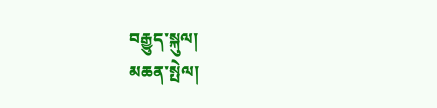བརྒྱུད་སྐུལ།
མཆན་སྤེལ།